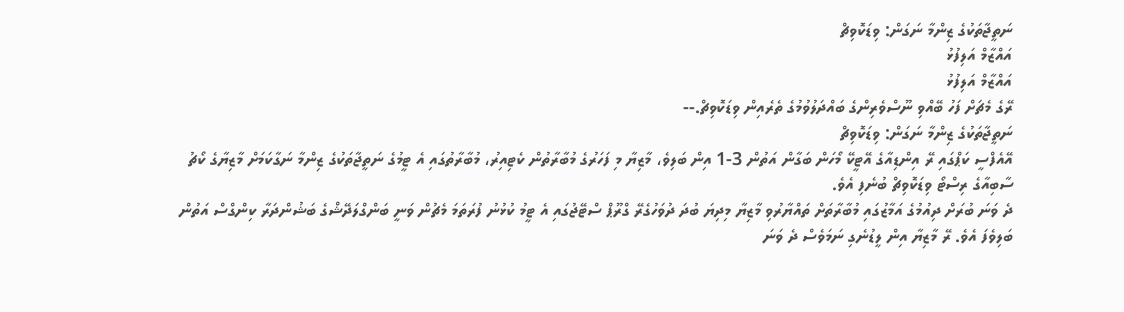ނަތީޖާތަކުގެ ޒިންމާ ނަގަން: ވިޑަކޮވިޗް
އައްޒާމް އަލިފުޅު
އައްޒާމް އަލިފުޅު
ރޭގެ މެޗަށް ފަހު ބޭއްވި ނޫސްވެރިންގެ ބައްދަލުވުމުގެ ތެރެއިން ވިޑަކޮވިޗް.--
ނަތީޖާތަކުގެ ޒިންމާ ނަގަން: ވިޑަކޮވިޗް
އޭއެފްސީ ކަޕްގައި ރޭ އިންޑިއާގެ އޭޓީކޭ މޯހަން ބަގާން އަތުން 3-1 އިން ބަލިވެ، މާޒިޔާ މި ފަހަރުގެ މުބާރާތުން ކެޓިއިރު، މުބާރާތުގައި އެ ޓީމުގެ ނަތީޖާތަކުގެ ޒިންމާ ނަގާކަމަށް މާޒިޔާގެ ކޯޗު ސާބިއާގެ ރިސްޓޯ ވިޑަކޮވިޗް ބުނެފި އެވެ.
ދެ ވަނަ ބުރަށް ދިއުމުގެ އަމާޒުގައި މުބާރާތަށް ތައްޔާރުވި މާޒިޔާ މިދިޔަ ބުދަ ދުވަހުގެރޭ ގްރޫޕް ސްޓޭޖުގައި އެ ޓީމު ކުޅުނު ފުރަތަމަ މެޗުން ވަނީ ބަންގްލަދޭޝްގެ ބަޝުންދަރާ ކިންގްސް އަތުން ބަލިވެފަ އެވެ. ރޭ މާޒިޔާ އިން ލީޑުނެގި ނަމަވެސް ދެ ވަނަ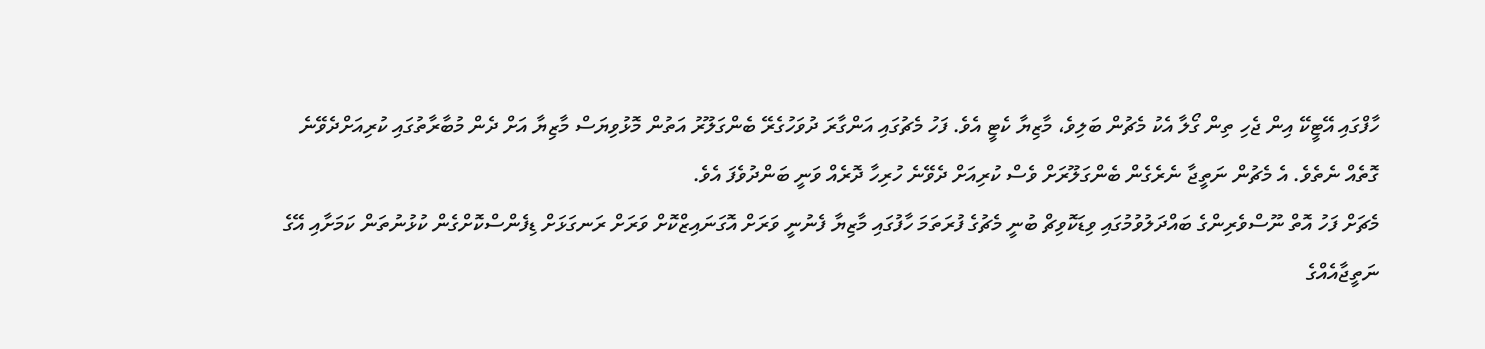ހާފްގައި އޭޓީކޭ އިން ޖެހި ތިން ގޯލާ އެކު މެޗުން ބަލިވެ، މާޒިޔާ ކެޓީ އެވެ. ފަހު މެޗުގައި އަންގާރަ ދުވަހުގެރޭ ބެންގަލޫރު އަތުން މޮޅުވިޔަސް މާޒިޔާ އަށް ދެން މުބާރާތުގައި ކުރިއަށްދެވޭނެ ގޮތެއް ނެތެވެ. އެ މެޗުން ނަތީޖާ ނެރެގެން ބެންގަލޫރަށް ވެސް ކުރިއަށް ދެވޭނެ ހުރިހާ ދޮރެއް ވަނީ ބަންދުވެފަ އެވެ.
މެޗަށް ފަހު އޮތް ނޫސްވެރިންގެ ބައްދަލުވުމުގައި ވިޑަކޮވިޗް ބުނީ މެޗުގެ ފުރަތަމަ ހާފުގައި މާޒިޔާ ފެނުނީ ވަރަށް އޮގަނައިޒްކޮށް ވަރަށް ރަނގަޅަށް ޑިފެންސްކޮށްގެން ކުޅުނުތަން ކަމަށާއި އޭގެ ނަތީޖާއެއްގެ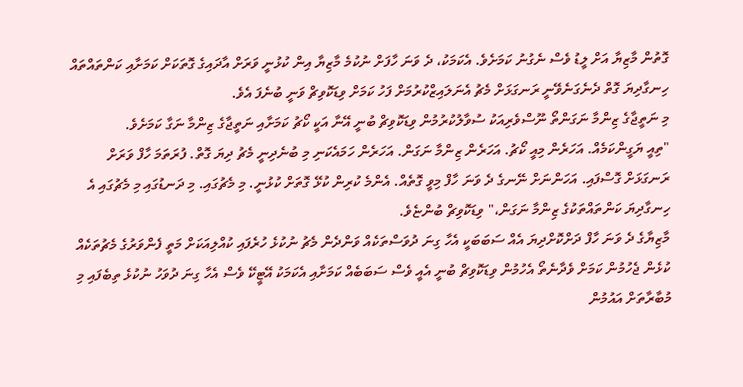ގޮތުން މާޒިޔާ އަށް ލީޑު ވެސް ނެގުނު ކަމަށެވެ. އެކަމަކު، ދެ ވަނަ ހާފަށް ނުކުމެ މާޒިޔާ އިން ކުޅުނީ ވަރަށް އާދައިގެ ގޮތަކަށް ކަމަށާއި ކަންތައްތައް ހިނގާދިޔަ ގޮތް ދެނެގަނެވޭނީ ރަނގަޅަށް މެޗު އެނަލައިޒްކުރުމަށް ފަހު ކަމަށް ވިޑަކޮވިޗް ވަނީ ބުނެފަ އެވެ.
މި ނަތީޖާގެ ޒިންމާ ނަގަންތޯ ނޫސްވެރިއަކު ސުވާލުކުރުމުން ވިޑަކޮވިޗް ބުނީ އޭނާ އަކީ ކޯޗު ކަމަށާއި ނަތީޖާގެ ޒިންމާ ނަގާ ކަމަށެވެ.
"ތިއީ ޔަގީންކަމެއް. އަހަރެން މިއީ ކޯޗު. އަހަރެން ޒިންމާ ނަގަން. އަހަރެން ހަމައެކަނި މި ބުނެދިނީ މެޗު ދިޔަ ގޮތް. ފުރަތަމަ ހާފް ވަރަށް ރަނގަޅަށް ގޮސްފައި. އަހަންނަށް ނޭނގެ ދެ ވަނަ ހާފް މިވީ ގޮތެއް. އެންމެ ކުރިން ކުޅޭ ގޮތަށް ކުޅުނީ. މި މެޗުގައި. މި ދަނޑުގައި މި މެޗުގައި އެ ހިނގާދިޔަ ކަންތައްތަކުގެ ޒިންމާ ނަގަން،" ވިޑަކޮވިޗް ބުންޏެވެ.
މާޒިޔާގެ ދެ ވަނަ ހާފް ދަށްކޮށްދިޔަ އެއް ސަބަބަކީ އެހާ ގިނަ ދުވަސްތަކެއް ވަންދެން މެޗު ނުކުޅެ ހުރެފައި ކުއްލިއަކަށް މަތީ ފެންވަރުގެ މެޗުތަކެއް ކުޅެން ޖެހުމުން ކަމަށް ވެދާނެތޯ އެހުމުން ވިޑަކޮވިޗް ބުނީ އެއީ ވެސް ސަބަބެއް ކަމަށާއި އެކަމަކު އޭޓީކޭ ވެސް އެހާ ގިނަ ދުވަހު ނުކުޅެ ތިބެފައި މި މުބާރާތަށް އައުމުން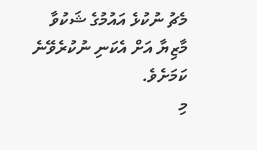މެޗު ނުކުޅެ އައުމުގެ ޝަކުވާ މާޒިޔާ އަށް އެކަނި ނުކުރެވޭނެ ކަމަށެވެ.
މި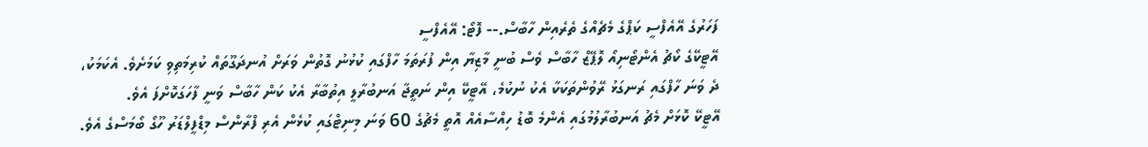ފަހަރުގެ އޭއެފްސީ ކަޕްގެ މެޗެއްގެ ތެރެއިން ހާބާސް.-- ފޮޓޯ: އޭއެފްސީ
އޭޓީކޭގެ ކޯޗު އެންޓޯނިއޯ ލޮޕޭޒް ހާބާސް ވެސް ބުނީ މާޒިޔާ އިން ފުރަތަމަ ހާފްގައި ކުޅުނު ގޮތުން ވަރަށް އުނދަގޫތައް ކުރިމަތިވި ކަމަށެވެ. އެކަމަކު، ދެ ވަނަ ހާފްގައި ރަނގަޅު ރޭވުންތަކަކާ އެކު ނުކުމެ، އޭޓީކޭ އިން ނަތީޖާ އަނބުރާލީ އިތުބާރާ އެކު ކަން ހާބާސް ވަނީ ފާހަގަކޮށްފަ އެވެ.
އޭޓީކޭ ކޮޅަށް މެޗު އަނބުރާލުމުގައި އެންމެ ބޮޑު ހިއްސާއެއް އޮތީ މެޗުގެ 60 ވަނަ މިނިޓްގައި ކުޅެން އެރި ފްރާންސް މިޑްފީލްޑަރު ހޫގޯ ބޯމަސްގެ އެވެ.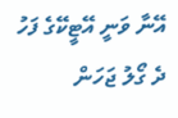އޭނާ ވަނީ އޭޓީކޭގެ ފަހު ދެ ގޯލު ޖަހަން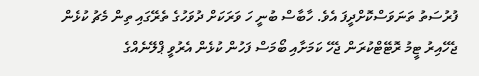ފުރުސަތު ތަނަވަސްކޮށްދީފަ އެވެ. ހާބާސް ބުނީ ހަ ވަރަކަށް ދުވަހުގެ ތެރޭގައި ތިން މެޗު ކުޅެން ޖެހޭއިރު ޓީމު ރޮޓޭޓްކުރަން ޖެހޭ ކަމަށާއި ބޯމަސް ފަހުން ކުޅެން އެރުވީ ޕްލޭނެއްގެ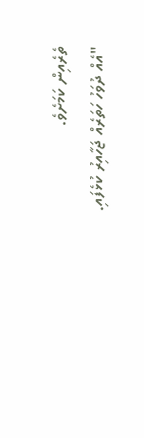ތެރެއިން ކަމަށެވެ.
"އެއް ދުވަހު ހަތަރެއް ޖަހާއިރު ކުޅެފައި.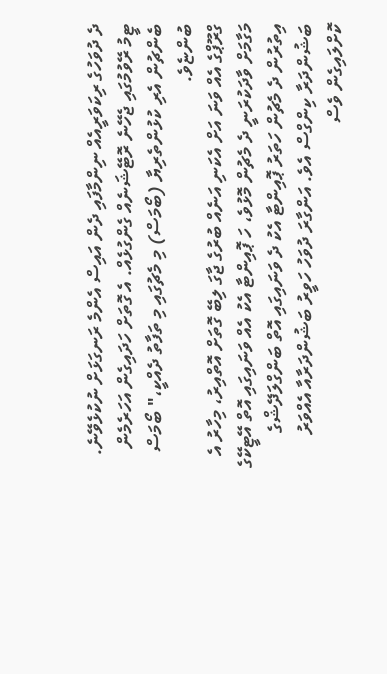ދެ ދުވަހުގެ ރިކަވަރީއެއް ނިންމާފައި ދެން އައިސް އެންމެ ރަނގަޅަށް ނުކުޅެވޭނެ. ޓީމު ރޭވުމުގައި ޖެހޭނެ ރޮޓޭޝަނެއް ގެންގުޅެއް. އެ ގޮތަށް ހަދައިގެން އަހަރެމެން ބެންޗުން އެރި ކުޅުންތެރިޔާ (ބޯމަސް) މި މެޗުގައި މި ތަފާތު ދެއްކީ،" ބޯމަސް ބުންޏެވެ.
ގްރޫޕްގެ އެއް ވަނަ އަށް އެކަނި އަނެއް ބުރުގެ ޖާގަ ލިބޭ ގޮތަށް އޮތްއިރު، މިހާރު އެ މަގާމަށް ވާދަކުރަނީ ދެ މެޗުން މޮޅުވެ، ހަ ޕޮއިންޓާ އެކު އެއް ވަނައިގައި އޮތް އޭޓީކޭގެ އިތުރުން ދެ މެޗުން ހަތަރު ޕޮއިންޓާ އެކު ދެ ވަނައިގައި އޮތް ބަންގްލަދޭޝްގެ ބަޝުންދަރާ ކިންގްސް އެވެ. އަންގާރަ ދުވަހު ހަވީރު ބަޝުންދަރާއާ އެއްވަރު ކޮށްލައިގެން ވެސް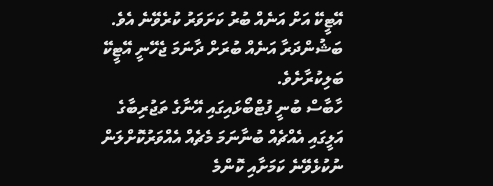އޭޓީކޭ އަށް އަނެއް ބުރު ކަށަވަރު ކުރެވޭނެ އެވެ. ބަޝުންދަރާ އަނެއް ބުރަށް ދާނަމަ ޖެހޭނީ އޭޓީކޭ ބަލިކުރާށެވެ.
ހާބާސް ބުނީ ފުޓްބޯޅައިގައި އޭނާގެ ތަޖުރިބާގެ އަލީގައި އެއްޗެއް ބުނާނަމަ މެޗެއް އެއްވަރުކޮށްލަން ނުކުޅެވޭނެ ކަމަށާއި ކޮންމެ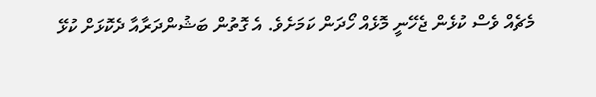މެޗެއް ވެސް ކުޅެން ޖެހޭނީ މޮޅެއް ހޯދަން ކަމަށެވެ. އެ ގޮތުން ބަޝުންދަރާއާ ދެކޮޅަށް ކުޅޭ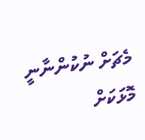މެޗަށް ނުކުންނާނީ މޮޅަކަށް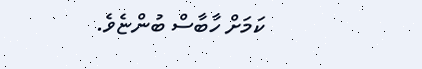ކަމަށް ހާބާސް ބުންޏެވެ.